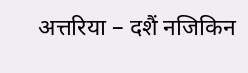अत्तरिया – दशैं नजिकिन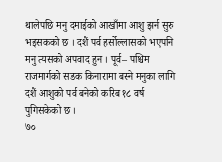थालेपछि मनु दमाईको आखाँमा आशु झर्न सुरु भइसकको छ । दशैं पर्व हर्सोल्लासको भएपनि मनु त्यसको अपवाद हुन । पूर्व– पश्चिम राजमार्गको सडक किनारामा बस्ने मनुका लागि दशैं आशुको पर्व बनेको करिब १८ वर्ष पुगिसकेको छ ।
७०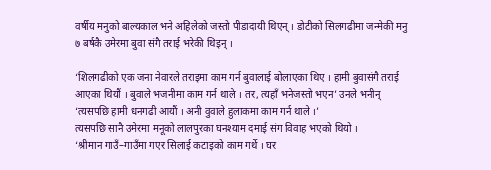वर्षीय मनुको बाल्यकाल भने अहिलेको जस्तो पीडादायी थिएन् । डोटीको सिलगढीमा जन्मेकी मनु ७ बर्षकै उमेरमा बुवा संगै तराई भरेकी थिइन् ।

‘शिलगढीको एक जना नेवारले तराइमा काम गर्न बुवालाई बोलाएका थिए । हामी बुवासंगै तराई आएका थियौं । बुवाले भजनीमा काम गर्न थाले । तर, त्यहाँ भनेजस्तो भएन’ उनले भनीन् ‘त्यसपछि हामी धनगढी आयौं । अनी वुवाले हुलाकमा काम गर्न थाले ।’
त्यसपछि सानै उमेरमा मनूको लालपुरका घनश्याम दमाई संग विवाह भएको थियो ।
‘श्रीमान गाउँ–गाउँमा गएर सिलाई कटाइको काम गर्थे । घर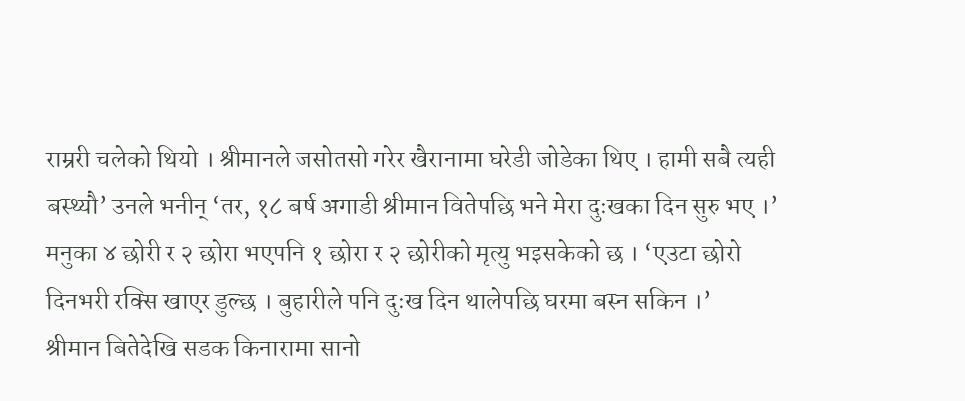राम्ररी चलेको थियो । श्रीमानले जसोतसो गरेर खैरानामा घरेडी जोडेका थिए । हामी सबै त्यही बस्थ्यौ’ उनले भनीन् ‘तर, १८ बर्ष अगाडी श्रीमान वितेपछि भने मेरा दुःखका दिन सुरु भए ।’
मनुका ४ छोरी र २ छोरा भएपनि १ छोरा र २ छोरीको मृत्यु भइसकेको छ । ‘एउटा छोरो दिनभरी रक्सि खाएर डुल्छ । बुहारीले पनि दुःख दिन थालेपछि घरमा बस्न सकिन ।’
श्रीमान बितेदेखि सडक किनारामा सानो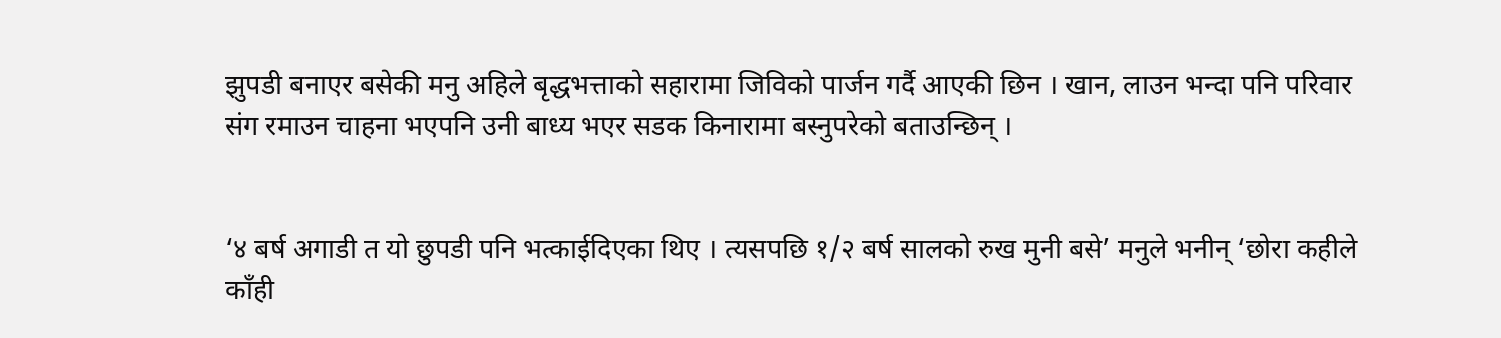झुपडी बनाएर बसेकी मनु अहिले बृद्धभत्ताको सहारामा जिविको पार्जन गर्दै आएकी छिन । खान, लाउन भन्दा पनि परिवार संग रमाउन चाहना भएपनि उनी बाध्य भएर सडक किनारामा बस्नुपरेको बताउन्छिन् ।


‘४ बर्ष अगाडी त यो छुपडी पनि भत्काईदिएका थिए । त्यसपछि १/२ बर्ष सालको रुख मुनी बसे’ मनुले भनीन् ‘छोरा कहीले काँही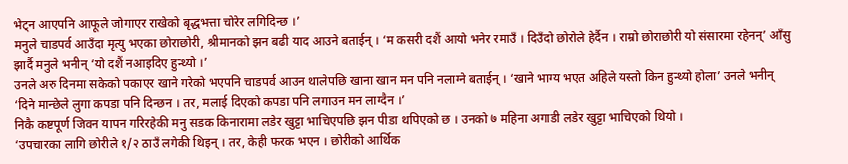भेट्न आएपनि आफूले जोगाएर राखेको बृद्धभत्ता चोरेर लगिदिन्छ ।’
मनुले चाडपर्व आउँदा मृत्यु भएका छोराछोरी, श्रीमानको झन बढी याद आउने बताईन् । ‘म कसरी दशैं आयो भनेर रमाउँ । दिउँदो छोरोले हेर्दैन । राम्रो छोराछोरी यो संसारमा रहेनन्’ आँसु झार्दै मनुले भनीन् ‘यो दशैं नआइदिए हुन्थ्यो ।’
उनले अरु दिनमा सकेको पकाएर खाने गरेको भएपनि चाडपर्व आउन थालेपछि खाना खान मन पनि नलाग्ने बताईन् । ‘खाने भाग्य भएत अहिले यस्तो किन हुन्थ्यो होला’ उनले भनीन् ‘दिने मान्छेले लुगा कपडा पनि दिन्छन । तर, मलाई दिएको कपडा पनि लगाउन मन लाग्दैन ।’
निकै कष्टपूर्ण जिवन यापन गरिरहेकी मनु सडक किनारामा लडेर खुट्टा भाचिएपछि झन पीडा थपिएको छ । उनको ७ महिना अगाडी लडेर खुट्टा भाचिएको थियो ।
‘उपचारका लागि छोरीले १/२ ठाउँ लगेकी थिइन् । तर, केही फरक भएन । छोरीको आर्थिक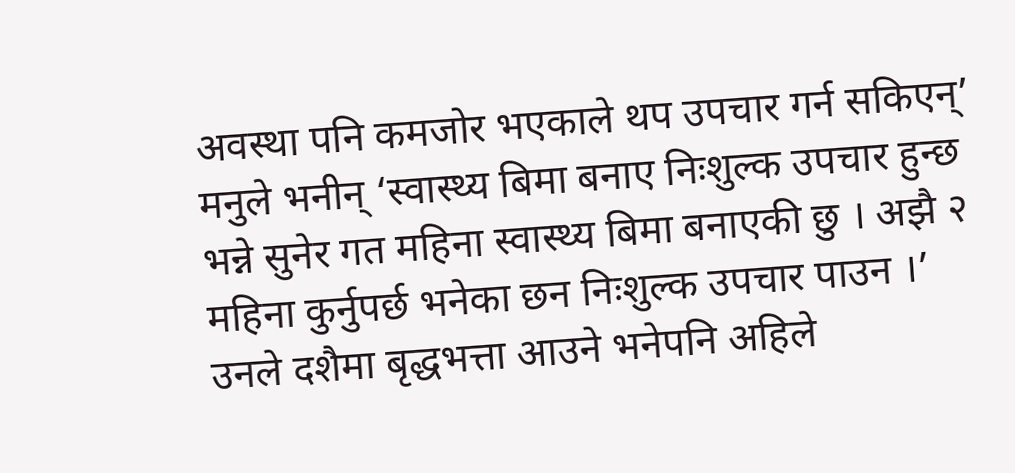अवस्था पनि कमजोर भएकाले थप उपचार गर्न सकिएन्’ मनुले भनीन् ‘स्वास्थ्य बिमा बनाए निःशुल्क उपचार हुन्छ भन्ने सुनेर गत महिना स्वास्थ्य बिमा बनाएकी छु । अझै २ महिना कुर्नुपर्छ भनेका छन निःशुल्क उपचार पाउन ।’
उनले दशैमा बृद्धभत्ता आउने भनेपनि अहिले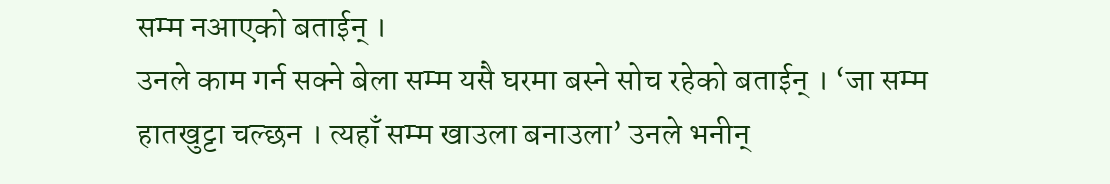सम्म नआएको बताईन् ।
उनले काम गर्न सक्ने बेला सम्म यसै घरमा बस्ने सोच रहेको बताईन् । ‘जा सम्म हातखुट्टा चल्छन । त्यहाँ सम्म खाउला बनाउला’ उनले भनीन्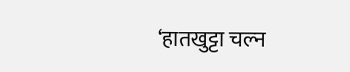‘हातखुट्टा चल्न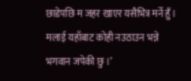छाडेपछि म जहर खाएर यसैभित्र मर्ने हुँ । मलाई यहाँबाट कोही नउठाउन भन्ने भगवान जपेकी छु ।’